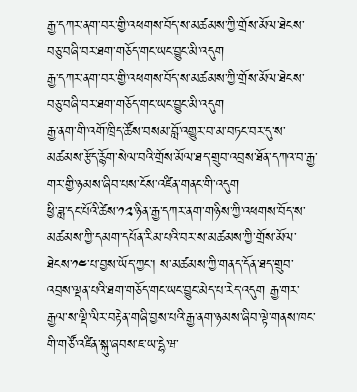རྒྱ་དཀར་ནག་བར་གྱི་འཕགས་བོད་ས་མཚམས་ཀྱི་གྲོས་མོལ་ཐེངས་བཅུ་བཞི་བར་ཐག་གཅོད་གང་ཡང་བྱུང་མི་འདུག
རྒྱ་དཀར་ནག་བར་གྱི་འཕགས་བོད་ས་མཚམས་ཀྱི་གྲོས་མོལ་ཐེངས་བཅུ་བཞི་བར་ཐག་གཅོད་གང་ཡང་བྱུང་མི་འདུག
རྒྱ་ནག་གི་འགོ་ཁྲིད་ཚོས་བསམ་བློ་འགྱུར་བ་མ་བཏང་བར་དུ་ས་མཚམས་རྩོད་རྙོག་སེལ་བའི་གྲོས་མོལ་ཐད་གྲུབ་འབྲས་ཐོན་དཀའ་བ་རྒྱ་གར་གྱི་ཉམས་ཞིབ་པས་ངོས་འཛིན་གནང་གི་འདུག
ཕྱི་ཟླ་དང་པོའི་ཚེས་༡༢་ཉིན་རྒྱ་དཀར་ནག་གཉིས་ཀྱི་འཕགས་བོད་ས་མཚམས་ཀྱི་དམག་དཔོན་རིམ་པའི་བར་ས་མཚམས་ཀྱི་གྲོས་མོལ་ཐེངས་༡༤་པ་བྱས་ཡོད་ཀྱང་། ས་མཚམས་ཀྱི་གནད་དོན་ཐད་གྲུབ་འབྲས་ལྡན་པའི་ཐག་གཅོད་གང་ཡང་བྱུང་མེད་པ་རེད་འདུག རྒྱ་གར་རྒྱལ་ས་ལྡི་ལིར་བརྟེན་གཞི་བྱས་པའི་རྒྱ་ནག་ཉམས་ཞིབ་ལྟེ་གནས་ཁང་གི་གཙོ་འཛིན་སྐུ་ཞབས་ཇ་ཡ་དྷེ་ཝ་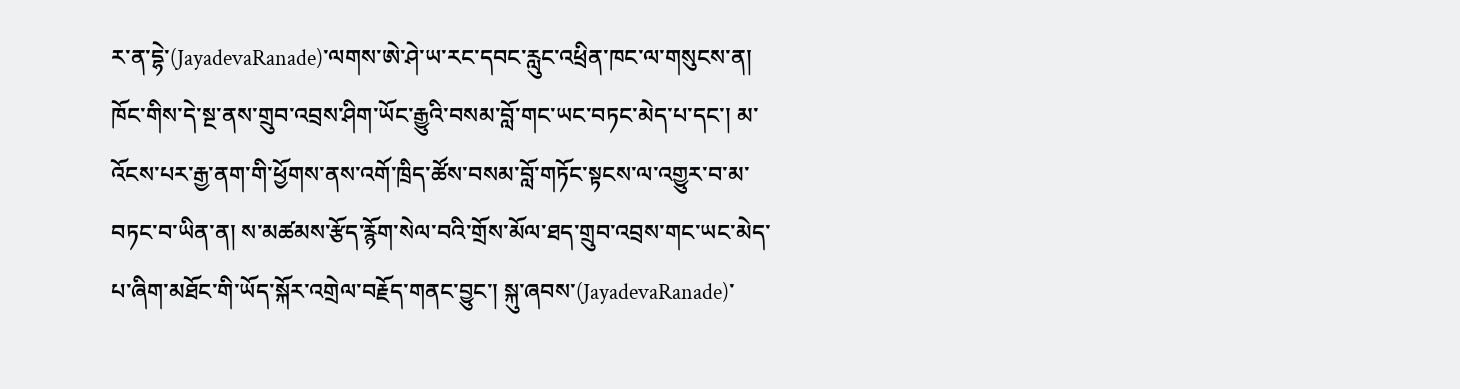ར་ན་དྷེ་(JayadevaRanade)་ལགས་ཨེ་ཤེ་ཡ་རང་དབང་རླུང་འཕྲིན་ཁང་ལ་གསུངས་ན། ཁོང་གིས་དེ་སྔ་ནས་གྲུབ་འབྲས་ཤིག་ཡོང་རྒྱུའི་བསམ་བློ་གང་ཡང་བཏང་མེད་པ་དང་། མ་འོངས་པར་རྒྱ་ནག་གི་ཕྱོགས་ནས་འགོ་ཁྲིད་ཚོས་བསམ་བློ་གཏོང་སྟངས་ལ་འགྱུར་བ་མ་བཏང་བ་ཡིན་ན། ས་མཚམས་རྩོད་རྙོག་སེལ་བའི་གྲོས་མོལ་ཐད་གྲུབ་འབྲས་གང་ཡང་མེད་པ་ཞིག་མཐོང་གི་ཡོད་སྐོར་འགྲེལ་བརྗོད་གནང་བྱུང་། སྐུ་ཞབས་(JayadevaRanade)་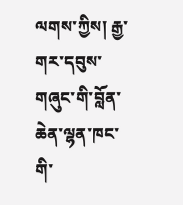ལགས་ཀྱིས། རྒྱ་གར་དབུས་གཞུང་གི་བློན་ཆེན་ལྷན་ཁང་གི་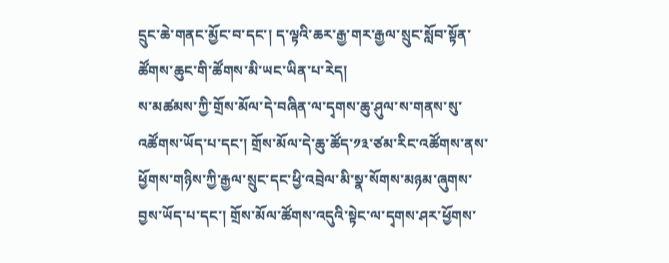དྲུང་ཆེ་གནང་མྱོང་བ་དང་། ད་ལྟའི་ཆར་རྒྱ་གར་རྒྱལ་སྲུང་སློབ་སྟོན་ཚོགས་ཆུང་གི་ཚོགས་མི་ཡང་ཡིན་པ་རེད།
ས་མཚམས་ཀྱི་གྲོས་མོལ་དེ་བཞིན་ལ་དྭགས་ཆུ་ཤུལ་ས་གནས་སུ་འཚོགས་ཡོད་པ་དང་། གྲོས་མོལ་དེ་ཆུ་ཚོད་༡༣་ཙམ་རིང་འཚོགས་ནས་ཕྱོགས་གཉིས་ཀྱི་རྒྱལ་སྲུང་དང་ཕྱི་འབྲེལ་མི་སྣ་སོགས་མཉམ་ཞུགས་བྱས་ཡོད་པ་དང་། གྲོས་མོལ་ཚོགས་འདུའི་སྟེང་ལ་དྭགས་ཤར་ཕྱོགས་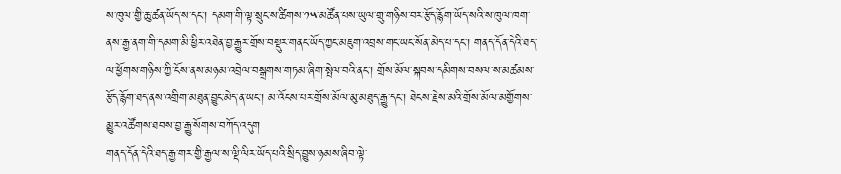ས་ཁུལ་གྱི་ཆུ་ཚན་ཡོད་ས་དང་། དམག་གི་ལྟ་སྲུང་ས་ཚིགས་༡༥་མཚོན་པས་ཡུལ་གྲུ་གཉིས་བར་རྩོད་རྙོག་ཡོད་སའི་ས་ཁུལ་ཁག་ནས་རྒྱ་ནག་གི་དམག་མི་ཕྱིར་འཐེན་བྱ་རྒྱུར་གྲོས་བསྡུར་གནང་ཡོད་ཀྱང་མཇུག་འབྲས་གང་ཡང་སོན་མེད་པ་དང་། གནད་དོན་དེའི་ཐད་ལ་ཕྱོགས་གཉིས་ཀྱི་ངོས་ནས་མཉམ་འབྲེལ་བསྒྲགས་གཏམ་ཞིག་སྤེལ་བའི་ནང་། གྲོས་མོལ་སྐབས་དམིགས་བསལ་ས་མཚམས་རྩོད་རྙོག་ཐད་ནས་འགྲིག་མཐུན་བྱུང་མེད་ན་ཡང་། མ་འོངས་པར་གྲོས་མོལ་མུ་མཐུད་རྒྱུ་དང་། ཐེངས་རྗེས་མའི་གྲོས་མོལ་མགྱོགས་མྱུར་འཚོགས་ཐབས་བྱ་རྒྱུ་སོགས་བཀོད་འདུག
གནད་དོན་དེའི་ཐད་རྒྱ་གར་གྱི་རྒྱལ་ས་ལྡི་ལིར་ཡོད་པའི་སྲིད་བྱུས་ཉམས་ཞིབ་ལྟེ་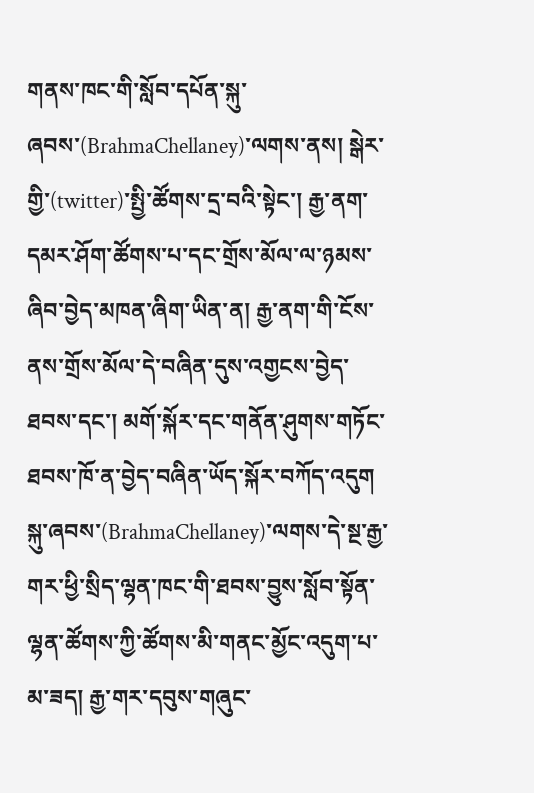གནས་ཁང་གི་སློབ་དཔོན་སྐུ་ཞབས་(BrahmaChellaney)་ལགས་ནས། སྒེར་གྱི་(twitter)་སྤྱི་ཚོགས་དྲ་བའི་སྟེང་། རྒྱ་ནག་དམར་ཤོག་ཚོགས་པ་དང་གྲོས་མོལ་ལ་ཉམས་ཞིབ་བྱེད་མཁན་ཞིག་ཡིན་ན། རྒྱ་ནག་གི་ངོས་ནས་གྲོས་མོལ་དེ་བཞིན་དུས་འགྱངས་བྱེད་ཐབས་དང་། མགོ་སྐོར་དང་གནོན་ཤུགས་གཏོང་ཐབས་ཁོ་ན་བྱེད་བཞིན་ཡོད་སྐོར་བཀོད་འདུག སྐུ་ཞབས་(BrahmaChellaney)་ལགས་དེ་སྔ་རྒྱ་གར་ཕྱི་སྲིད་ལྷན་ཁང་གི་ཐབས་བྱུས་སློབ་སྟོན་ལྷན་ཚོགས་ཀྱི་ཚོགས་མི་གནང་མྱོང་འདུག་པ་མ་ཟད། རྒྱ་གར་དབུས་གཞུང་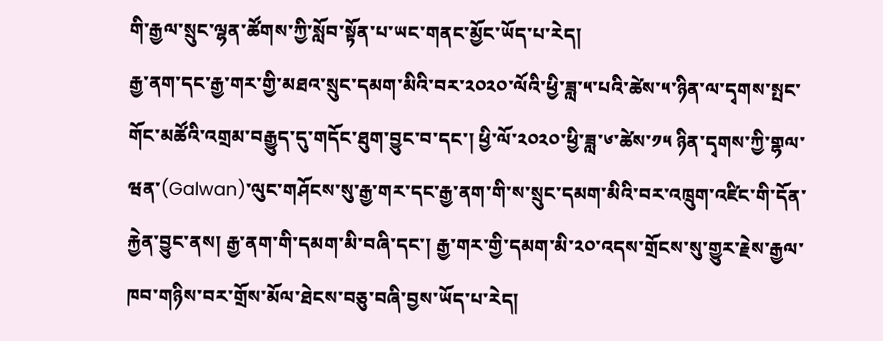གི་རྒྱལ་སྲུང་ལྷན་ཚོགས་ཀྱི་སློབ་སྟོན་པ་ཡང་གནང་མྱོང་ཡོད་པ་རེད།
རྒྱ་ནག་དང་རྒྱ་གར་གྱི་མཐའ་སྲུང་དམག་མིའི་བར་༢༠༢༠་ལོའི་ཕྱི་ཟླ་༥་པའི་ཚེས་༥་ཉིན་ལ་དྭགས་སྤང་གོང་མཚོའི་འགྲམ་བརྒྱུད་དུ་གདོང་ཐུག་བྱུང་བ་དང་། ཕྱི་ལོ་༢༠༢༠་ཕྱི་ཟླ་༦་ཚེས་༡༥ ཉིན་དྭགས་ཀྱི་གྷལ་ཝན་(Galwan)་ལུང་གཤོངས་སུ་རྒྱ་གར་དང་རྒྱ་ནག་གི་ས་སྲུང་དམག་མིའི་བར་འཁྲུག་འཛིང་གི་དོན་རྐྱེན་བྱུང་ནས། རྒྱ་ནག་གི་དམག་མི་བཞི་དང་། རྒྱ་གར་གྱི་དམག་མི་༢༠་འདས་གྲོངས་སུ་གྱུར་རྗེས་རྒྱལ་ཁབ་གཉིས་བར་གྲོས་མོལ་ཐེངས་བཅུ་བཞི་བྱས་ཡོད་པ་རེད།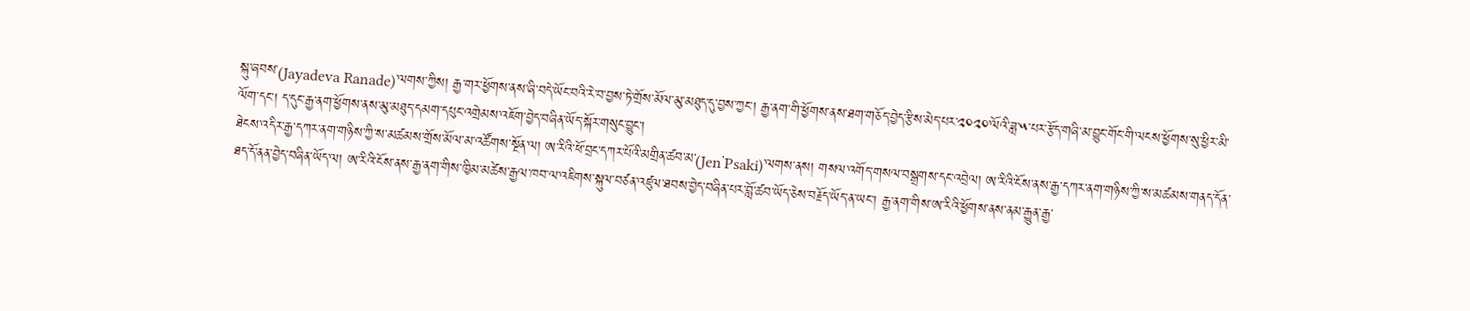སྐུ་ཞབས་(Jayadeva Ranade)་ལགས་ཀྱིས། རྒྱ་གར་ཕྱོགས་ནས་ཞི་བདེ་ཡོང་བའི་རེ་བ་བྱས་ཏེ་གྲོས་མོལ་མུ་མཐུད་དུ་བྱས་ཀྱང་། རྒྱ་ནག་གི་ཕྱོགས་ནས་ཐག་གཅོད་བྱེད་རྩིས་མེད་པར་༢༠༢༠་ལོའི་ཟླ་༥་པར་རྩོད་གཞི་མ་བྱུང་གོང་གི་ལངས་ཕྱོགས་སུ་ཕྱིར་མི་ལོག་དང་། ད་དུང་རྒྱ་ནག་ཕྱོགས་ནས་མུ་མཐུད་དམག་དཔུང་འགྲེམས་འཇོག་བྱེད་བཞིན་ཡོད་སྐོར་གསུང་བྱུང་།
ཐེངས་འདིར་རྒྱ་དཀར་ནག་གཉིས་ཀྱི་ས་མཚམས་གྲོས་མོལ་མ་འཚོགས་སྔོན་ལ། ཨ་རིའི་ཕོ་བྲང་དཀར་པོའི་མགྲིན་ཚབ་མ་(Jen་Psaki)་ལགས་ནས། གསལ་འགོད་གསལ་བསྒྲགས་དང་འབྲེལ། ཨ་རིའི་ངོས་ནས་རྒྱ་དཀར་ནག་གཉིས་ཀྱི་ས་མཚམས་གནད་དོན་ཐད་དོ་ནན་བྱེད་བཞིན་ཡོད་ལ། ཨ་རིའི་ངོས་ནས་རྒྱ་ནག་གིས་ཁྱིམ་མཚེས་རྒྱལ་ཁབ་ལ་འཇིགས་སྐུལ་བཙན་འཛུལ་ཐབས་བྱེད་བཞིན་པར་བློ་ཚབ་ཡོད་ཅེས་བརྗོད་ཡོད་ན་ཡང་། རྒྱ་ནག་གིས་ཨ་རིའི་ཕྱོགས་ནས་ནམ་རྒྱུན་རྒྱ་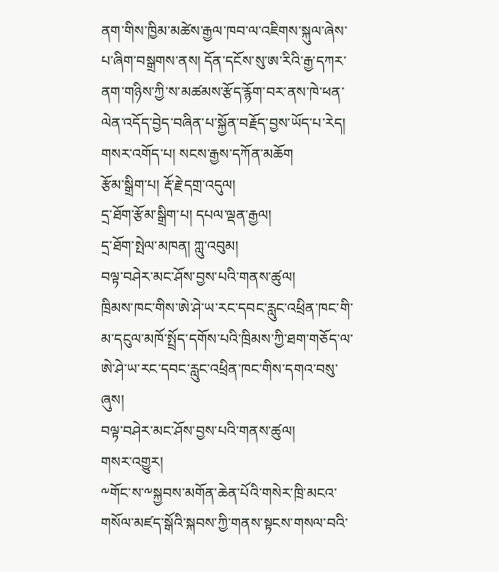ནག་གིས་ཁྱིམ་མཚེས་རྒྱལ་ཁབ་ལ་འཇིགས་སྐུལ་ཞེས་པ་ཞིག་བསྒྲགས་ནས། དོན་དངོས་སུ་ཨ་རིའི་རྒྱ་དཀར་ནག་གཉིས་ཀྱི་ས་མཚམས་རྩོད་རྙོག་བར་ནས་ཁེ་ཕན་ལེན་འདོད་བྱེད་བཞིན་པ་སྐྱོན་བརྗོད་བྱས་ཡོད་པ་རེད།
གསར་འགོད་པ། སངས་རྒྱས་དཀོན་མཆོག
རྩོམ་སྒྲིག་པ། རྡོ་རྗེ་དགྲ་འདུལ།
དྲ་ཐོག་རྩོམ་སྒྲིག་པ། དཔལ་ལྡན་རྒྱལ།
དྲ་ཐོག་སྤེལ་མཁན། ཀླུ་འབུམ།
བལྟ་བཤེར་མང་ཤོས་བྱས་པའི་གནས་ཚུལ།
ཁྲིམས་ཁང་གིས་ཨེ་ཤེ་ཡ་རང་དབང་རླུང་འཕྲིན་ཁང་གི་མ་དངུལ་མཁོ་སྤྲོད་དགོས་པའི་ཁྲིམས་ཀྱི་ཐག་གཅོད་ལ་ཨེ་ཤེ་ཡ་རང་དབང་རླུང་འཕྲིན་ཁང་གིས་དགའ་བསུ་ཞུས།
བལྟ་བཤེར་མང་ཤོས་བྱས་པའི་གནས་ཚུལ།
གསར་འགྱུར།
༸གོང་ས་༸སྐྱབས་མགོན་ཆེན་པོའི་གསེར་ཁྲི་མངའ་གསོལ་མཛད་སྒོའི་སྐབས་ཀྱི་གནས་སྟངས་གསལ་བའི་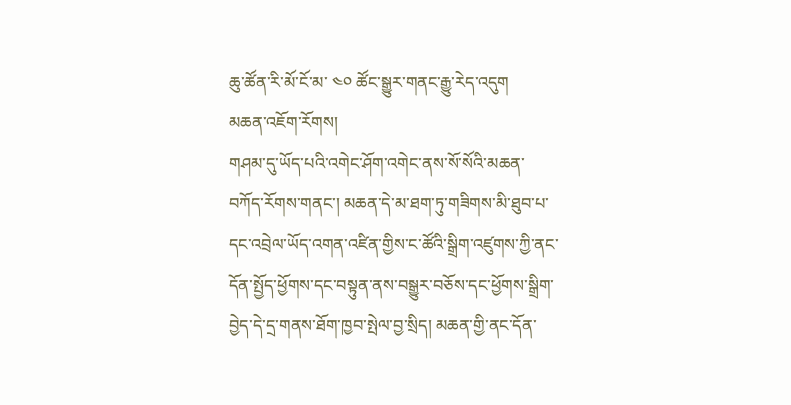ཆུ་ཚོན་རི་མོ་ངོ་མ་ ༤༠ ཚོང་སྒྱུར་གནང་རྒྱུ་རེད་འདུག
མཆན་འཇོག་རོགས།
གཤམ་དུ་ཡོད་པའི་འགེང་ཤོག་འགེང་ནས་སོ་སོའི་མཆན་བཀོད་རོགས་གནང་། མཆན་དེ་མ་ཐག་ཏུ་གཟིགས་མི་ཐུབ་པ་དང་འབྲེལ་ཡོད་འགན་འཛིན་གྱིས་ང་ཚོའི་སྒྲིག་འཛུགས་ཀྱི་ནང་དོན་སྤྱོད་ཕྱོགས་དང་བསྟུན་ནས་བསྒྱུར་བཅོས་དང་ཕྱོགས་སྒྲིག་བྱེད་དེ་དྲ་གནས་ཐོག་ཁྱབ་སྤེལ་བྱ་སྲིད། མཆན་གྱི་ནང་དོན་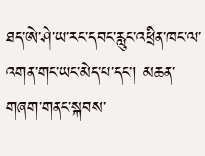ཐད་ཨེ་ཤེ་ཡ་རང་དབང་རླུང་འཕྲིན་ཁང་ལ་འགན་གང་ཡང་མེད་པ་དང་། མཆན་གཞག་གནང་སྐབས་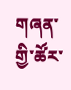གཞན་གྱི་ཚོར་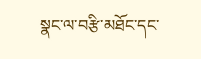སྣང་ལ་བརྩི་མཐོང་དང་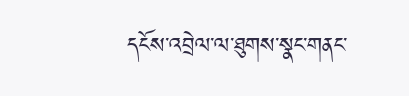དངོས་འབྲེལ་ལ་ཐུགས་སྣང་གནང་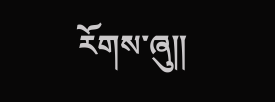རོགས་ཞུ༎